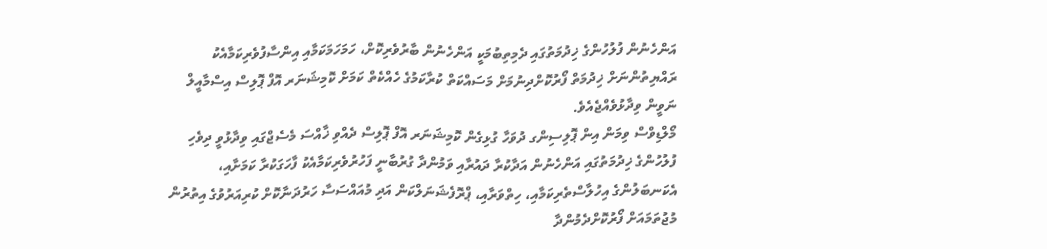އަންހެނުން ފުލުހުންގެ ޚިދުމަތުގައި ދެމިތިބުމަކީ އަންހެނުން ބާރުވެރިކޮށް، ހަމަހަމަކަމާއި އިންސާފުވެރިކަމާއެކު ރައްޔިތުންނަށް ޚިދުމަތް ފޯރުކޮށްދިނުމަށް މަސައްކަތް ކުރާކަމުގެ ހެއްކެތް ކަމަށް ކޮމިޝަނަރ އޮފް ޕޮލިސް އިސްމާއީލް ނަވީން ވިދާޅުވެއްޖެއެވެ.
މޯލްޑިވްސް ވިމަން އިން ޕޮލިސިންގ ދުވަހާ ގުޅިގެން ކޮމިޝަނަރ އޮފް ޕޮލިސް ދެއްވި ޚާއްސަ މެސެޖްގައި ވިދާޅުވީ ދިވެހި ފުލުހުންގެ ޚިދުމަތުގައި އަންހެނުން އަދާކުރާ ދައުރާއި ވަމުންދާ ގުރުބާނީ ފަހުރުވެރިކަމާއެކު ފާހަގަކުރާ ކަމަށާއި، އެކަނބަލުންގެ އިހުލާސްތެރިކަމާއި، ހިތްވަރާއި، ޕްރޮފެޝަނަލްކަން އަދި މުއައްސަސާ ހަރުދަނާކޮށް ކުރިއަރުވުގެ އިތުރުން މުޖުތަމައަށް ފޯރުކޮށްދެމުންދާ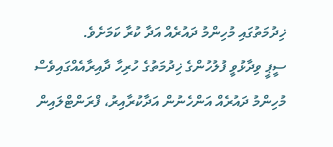ޚިދުމަތުގައި މުހިންމު ދައުރެއް އަދާ ކުރާ ކަމަށެވެ.
ސީޕީ ވިދާޅުވީ ފުލުހުންގެ ޚިދުމަތުގެ ހުރިހާ ދާއިރާއެއްގައިވެސް މުހިންމު ދައުރެއް އަންހެނުން އަދާކުރާއިރު، ފްރަންޓްލައިން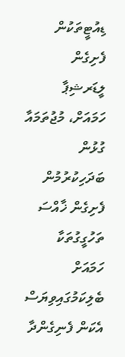ޑިއުޓީތަކުން ފެށިގެން ލީޑަރޝިޕާ ހަމައަށް، މުޖުތަމައާ ގުޅުން ބަދަހިކުރުމުން ފެށިގެން ޚާއްސަ ތަހުގީގުތަކާ ހަމައަށް ބެލިކަމުގައިވިޔަސް އެކަން ފެނިގެންދާ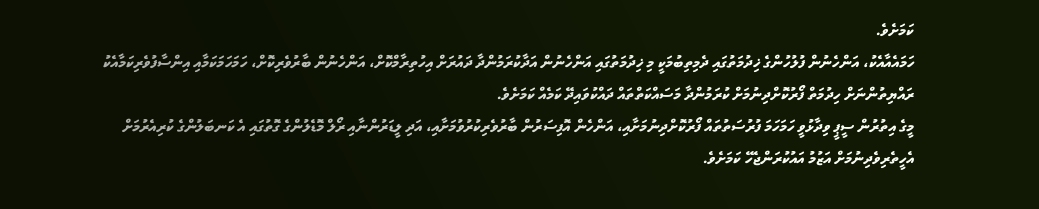ކަމަށެވެ.
ހަމައެއާއެކު، އަންހެނުން ފުލުހުންގެ ޚިދުމަތުގައި ދެމިތިބުމަކީ މި ޚިދުމަތުގައި އަންހެނުން އަދާކުރަމުންދާ ދައުރަށް އިހުތިރާމްކޮށް، އަންހެނުން ބާރުވެރިކޮށް، ހަމަހަމަކަމާއި އިންސާފުވެރިކަމާއެކު ރައްޔިތުންނަށް ހިދުމަތް ފޯރުކޮށްދިނުމަށް ކުރަމުންދާ މަސައްކަތްތައް ދައްކުވައިދޭ ކަމެއް ކަމަށެވެ.
މީގެ އިތުރުން ސީޕީ ވިދާޅުވީ ހަމަހަމަ ފުރުސަތުތައް ފޯރުކޮށްދިނުމަށާއި، އަންހެން އޮފިސަރުން ބާރުވެރިކުރުވުމަށާއި، އަދި ލީޑަރުންނާއި ރޯލް މޮޑެލުންގެ ގޮތުގައި އެ ކަނބަލުންގެ ކުރިއެރުމަށް އެހީތެރިވެދިނުމަށް އަޒުމު އައުކުރަންޖެހޭ ކަމަށެވެ.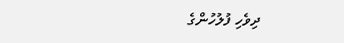ދިވެހި ފުލުހުންގެ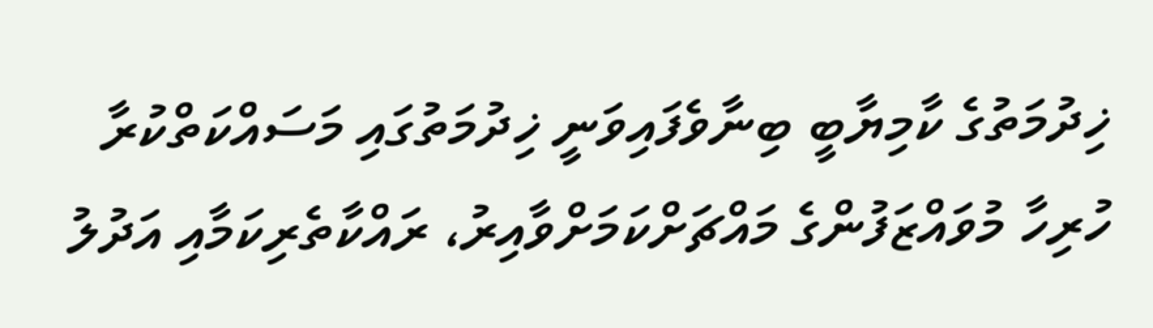ޚިދުމަތުގެ ކާމިޔާބީ ބިނާވެފައިވަނީ ޚިދުމަތުގައި މަސައްކަތްކުރާ ހުރިހާ މުވައްޒަފުންގެ މައްޗަށްކަމަށްވާއިރު، ރައްކާތެރިކަމާއި އަދުލު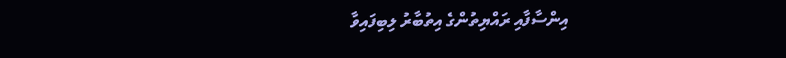އިންސާފާއި ރައްޔިތުންގެ އިތުބާރު ލިބިފައިވާ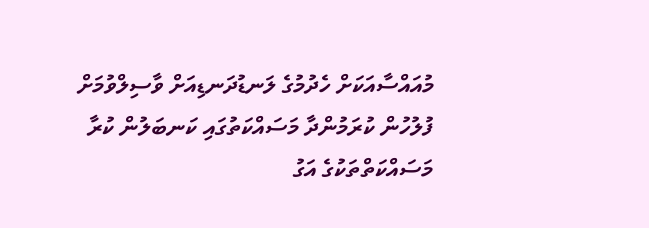މުއައްސާއަކަށް ހެދުމުގެ ލަނޑުދަނޑިއަށް ވާސިލްވުމަށް ފުލުހުން ކުރަމުންދާ މަސައްކަތުގައި ކަނބަލުން ކުރާ މަސައްކަތްތަކުގެ އަގު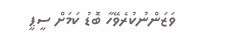ވަޒަންނުކުރެވޭހާ ބޮޑު ކަމަށް ސީޕީ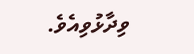ވިދާޅުވިއެވެ.